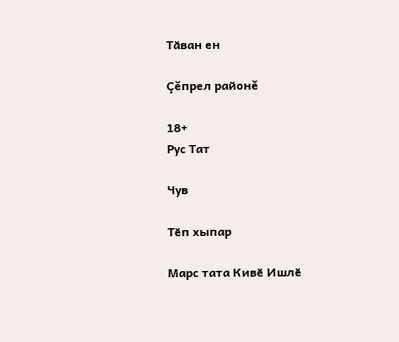Тӑван ен

Çĕпрел районĕ

18+
Рус Тат

Чув

Тӗп хыпар

Марс тата Кивӗ Ишлӗ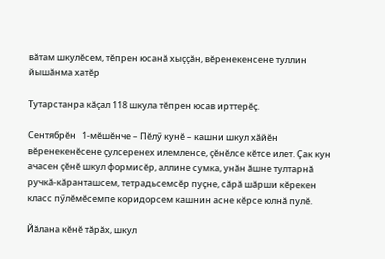вăтам шкулӗсем, тӗпрен юсанӑ хыҫҫӑн, вӗренекенсене туллин йышӑнма хатӗр

Тутарстанра кӑҫал 118 шкула тӗпрен юсав ирттерӗç.

Сентябрӗн   1-мӗшӗнче – Пӗлӳ кунӗ – кашни шкул хӑйӗн вӗренекенӗсене ҫулсеренех илемленсе, ҫӗнӗлсе кӗтсе илет. Çак кун ачасен ҫӗнӗ шкул формисӗр, аллине сумка, унăн ăшне тултарнă ручкӑ-кӑранташсем, тетрадьсемсӗр пуçне, сӑрӑ шӑрши кӗрекен класс пӳлӗмӗсемпе коридорсем кашнин асне кӗрсе юлнă пулӗ.

Йăлана кӗнӗ тăрăх, шкул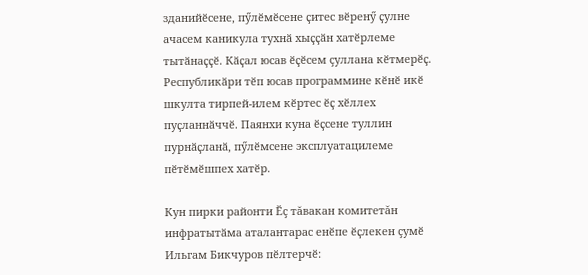зданийӗсене, пӳлӗмӗсене ҫитес вӗренӳ ҫулне ачасем каникула тухнӑ хыҫҫӑн хатӗрлеме тытӑнаҫҫӗ. Кӑҫал юсав ӗҫӗсем çуллана кӗтмерӗҫ. Республикӑри тӗп юсав программине кӗнӗ икӗ шкулта тирпей-илем кӗртес ӗҫ хӗллех пуҫланнӑччӗ. Паянхи куна ӗҫсене туллин пурнӑҫланӑ, пӳлӗмсене эксплуатацилеме пӗтӗмӗшпех хатӗр.

Кун пирки районти Ӗç тăвакан комитетăн инфратытӑма аталантарас енӗпе ӗҫлекен çумӗ Ильгам Бикчуров пӗлтерчӗ: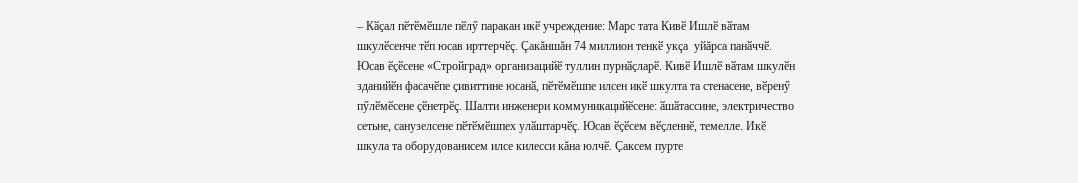– Кӑҫал пӗтӗмӗшле пӗлӳ паракан икӗ учреждение: Марс тата Кивӗ Ишлӗ вӑтам шкулӗсенче тӗп юсав ирттерчӗç. Çакăншăн 74 миллион тенкӗ укçа  уйăрса панӑччӗ. Юсав ӗҫӗсене «Стройград» организацийӗ туллин пурнӑҫларӗ. Кивӗ Ишлӗ вӑтам шкулӗн зданийӗн фасачӗпе ҫивиттине юсанӑ, пӗтӗмӗшпе илсен икӗ шкулта та стенасене, вӗренӳ пӳлӗмӗсене ҫӗнетрӗç. Шалти инженери коммуникацийӗсене: ӑшӑтассине, электричество сетьне, санузелсене пӗтӗмӗшпех улӑштарчӗç. Юсав ӗҫӗсем вӗҫленнӗ, темелле. Икӗ шкула та оборудованисем илсе килесси кăна юлчӗ. Ҫаксем пурте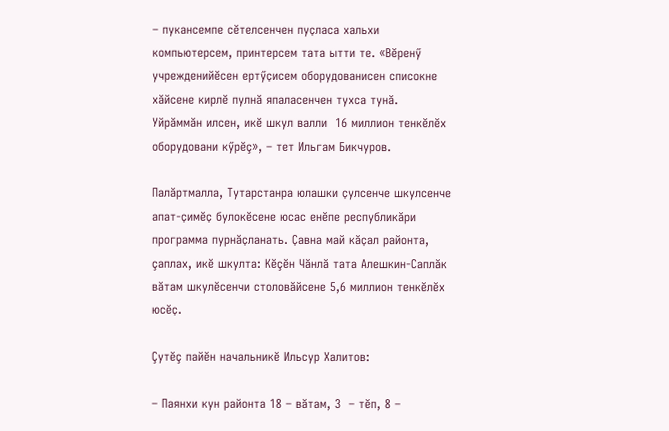– пукансемпе сӗтелсенчен пуҫласа хальхи компьютерсем, принтерсем тата ытти те. «Вӗренӳ учрежденийӗсен ертӳҫисем оборудованисен списокне хӑйсене кирлӗ пулнă япаласенчен тухса тунӑ. Уйрăммăн илсен, икӗ шкул валли  16 миллион тенкӗлӗх оборудовани кӳрӗç», – тет Ильгам Бикчуров.

Палӑртмалла, Тутарстанра юлашки ҫулсенче шкулсенче апат-ҫимӗҫ булокӗсене юсас енӗпе республикӑри программа пурнӑҫланать. Ҫавна май кӑҫал районта, çаплах, икӗ шкулта: Кӗçӗн Чăнлă тата Алешкин-Саплăк вӑтам шкулӗсенчи столовӑйсене 5,6 миллион тенкӗлӗх юсӗҫ.

Çутӗç пайӗн начальникӗ Ильсур Халитов:

– Паянхи кун районта 18 – вӑтам, 3  – тӗп, 8 –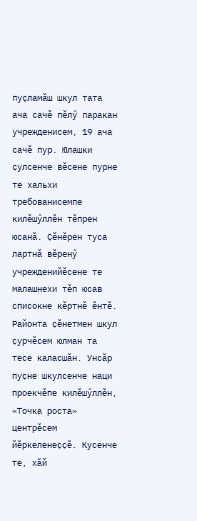пуҫламӑш шкул тата ача сачӗ пӗлӳ паракан учрежденисем, 19 ача сачӗ пур. Юлашки ҫулсенче вӗсене пурне те хальхи требованисемпе килӗшӳллӗн тӗпрен юсанӑ. Ҫӗнӗрен туса лартнӑ вӗренӳ учрежденийӗсене те малашнехи тӗп юсав списокне кӗртнӗ ӗнтӗ. Районта ҫӗнетмен шкул ҫурчӗсем юлман та тесе каласшӑн. Унсӑр пуҫне шкулсенче наци проекчӗпе килӗшӳллӗн, «Точка роста» центрӗсем йӗркеленеҫҫӗ. Кусенче те, хăй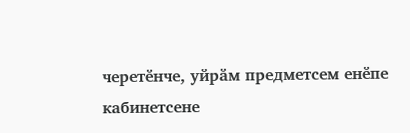черетӗнче, уйрӑм предметсем енӗпе кабинетсене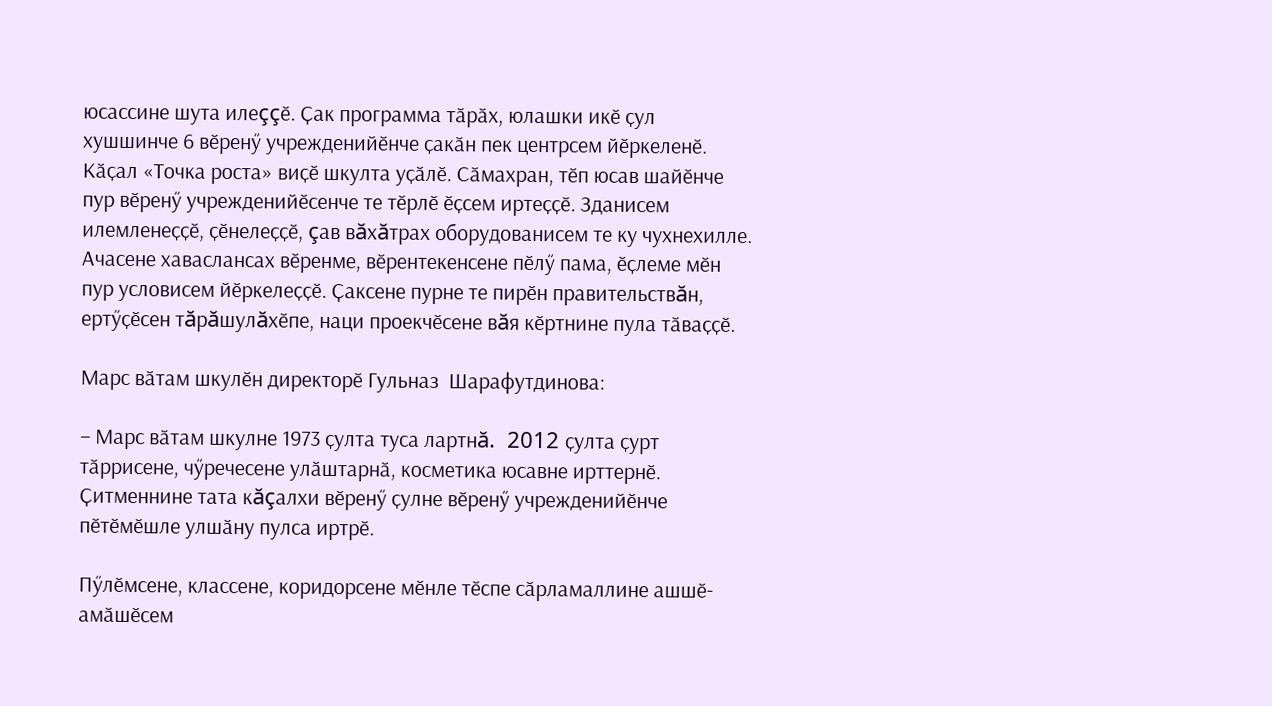юсассине шута илеççӗ. Ҫак программа тӑрӑх, юлашки икӗ ҫул хушшинче 6 вӗренӳ учрежденийӗнче ҫакӑн пек центрсем йӗркеленӗ. Кӑҫал «Точка роста» виҫӗ шкулта уҫӑлӗ. Сӑмахран, тӗп юсав шайӗнче пур вӗренӳ учрежденийӗсенче те тӗрлӗ ӗҫсем иртеҫҫӗ. Зданисем илемленеҫҫӗ, ҫӗнелеҫҫӗ, çав вăхăтрах оборудованисем те ку чухнехилле. Ачасене хаваслансах вӗренме, вӗрентекенсене пӗлӳ пама, ӗҫлеме мӗн пур условисем йӗркелеҫҫӗ. Ҫаксене пурне те пирӗн правительствăн, ертӳҫӗсен тăрăшулăхӗпе, наци проекчӗсене вăя кӗртнине пула тӑваҫҫӗ.

Марс вӑтам шкулӗн директорӗ Гульназ  Шарафутдинова:

– Марс вӑтам шкулне 1973 ҫулта туса лартнă.  2012 ҫулта ҫурт тӑррисене, чӳречесене улӑштарнӑ, косметика юсавне ирттернӗ. Ҫитменнине тата кăçалхи вӗренӳ ҫулне вӗренӳ учрежденийӗнче пӗтӗмӗшле улшӑну пулса иртрӗ.

Пӳлӗмсене, классене, коридорсене мӗнле тӗспе сӑрламаллине ашшӗ-амӑшӗсем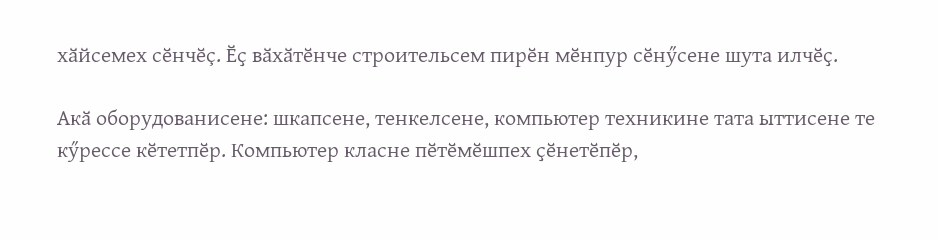хӑйсемех сӗнчӗç. Ӗҫ вӑхӑтӗнче строительсем пирӗн мӗнпур сӗнӳсене шута илчӗҫ.

Акӑ оборудованисене: шкапсене, тенкелсене, компьютер техникине тата ыттисене те кӳрессе кӗтетпӗр. Компьютер класне пӗтӗмӗшпех ҫӗнетӗпӗр,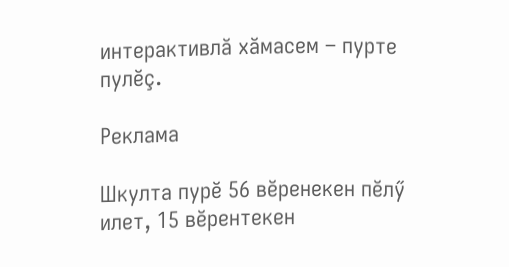интерактивлӑ хӑмасем – пурте пулӗç.

Реклама

Шкулта пурӗ 56 вӗренекен пӗлӳ илет, 15 вӗрентекен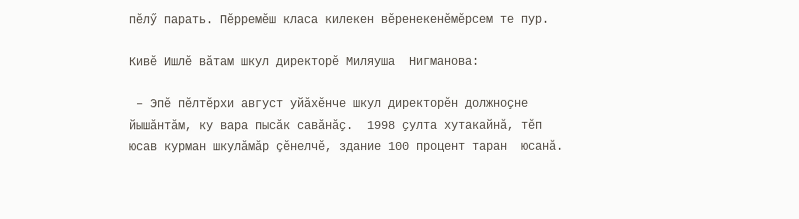пӗлӳ парать. Пӗрремӗш класа килекен вӗренекенӗмӗрсем те пур.

Кивӗ Ишлӗ вӑтам шкул директорӗ Миляуша  Нигманова:

 – Эпӗ пӗлтӗрхи август уйӑхӗнче шкул директорӗн должноҫне йышăнтăм, ку вара пысӑк савӑнӑҫ.  1998 ҫулта хутакайнă, тӗп юсав курман шкулăмăр çӗнелчӗ, здание 100 процент таран  юсанӑ.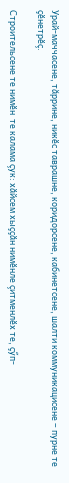Урай-маччасене, тăррине, никӗс таврашне, коридорсене, кабинетсене, шалти коммуникацисене – пурне те ҫӗнетрӗç.

Строительсене те нимӗн  те калама çук: хӑйсем хыҫҫӑн нимӗнле çитменлӗх те, ҫӳп-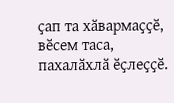ҫап та хӑвармаҫҫӗ, вӗсем таса, пахалӑхлӑ ӗҫлеҫҫӗ.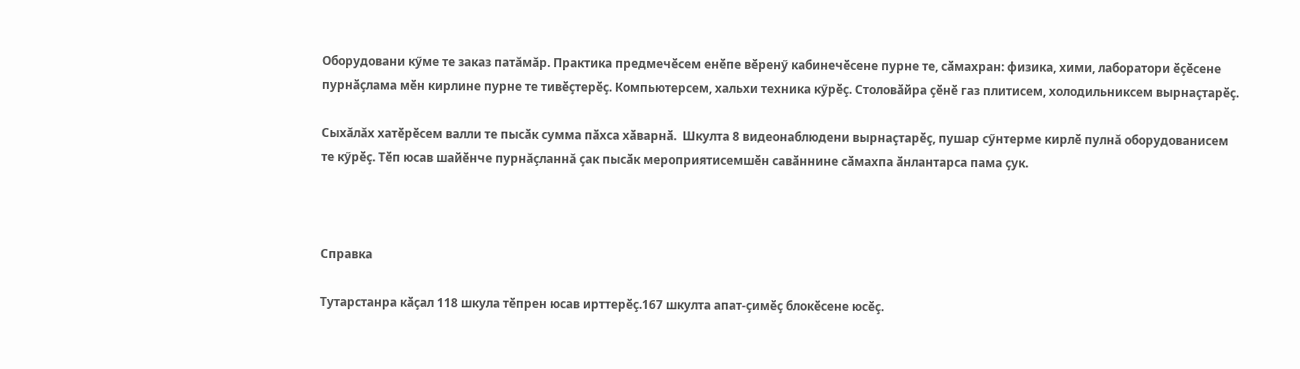Оборудовани кӳме те заказ патăмăр. Практика предмечӗсем енӗпе вӗренӳ кабинечӗсене пурне те, сӑмахран: физика, хими, лаборатори ӗҫӗсене пурнӑҫлама мӗн кирлине пурне те тивӗҫтерӗҫ. Компьютерсем, хальхи техника кӳрӗç. Столовӑйра ҫӗнӗ газ плитисем, холодильниксем вырнаҫтарӗҫ.

Сыхăлăх хатӗрӗсем валли те пысӑк сумма пӑхса хӑварнӑ.  Шкулта 8 видеонаблюдени вырнаçтарӗç, пушар сӳнтерме кирлӗ пулнă оборудованисем те кӳрӗç. Тӗп юсав шайӗнче пурнăçланнă ҫак пысӑк мероприятисемшӗн савӑннине сӑмахпа ӑнлантарса пама ҫук.



Справка

Тутарстанра кӑҫал 118 шкула тӗпрен юсав ирттерӗç.167 шкулта апат-ҫимӗҫ блокӗсене юсӗç.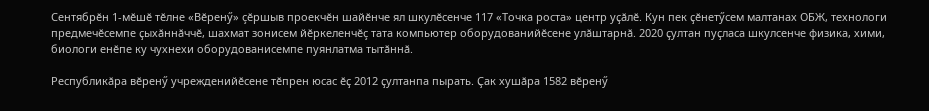Сентябрӗн 1-мӗшӗ тӗлне «Вӗренӳ» çӗршыв проекчӗн шайӗнче ял шкулӗсенче 117 «Точка роста» центр уҫӑлӗ. Кун пек ҫӗнетӳсем малтанах ОБЖ, технологи предмечӗсемпе ҫыхӑннӑччӗ, шахмат зонисем йӗркеленчӗç тата компьютер оборудованийӗсене улӑштарнӑ. 2020 ҫултан пуҫласа шкулсенче физика, хими, биологи енӗпе ку чухнехи оборудованисемпе пуянлатма тытӑннӑ.

Республикӑра вӗренӳ учрежденийӗсене тӗпрен юсас ӗҫ 2012 ҫултанпа пырать. Ҫак хушӑра 1582 вӗренӳ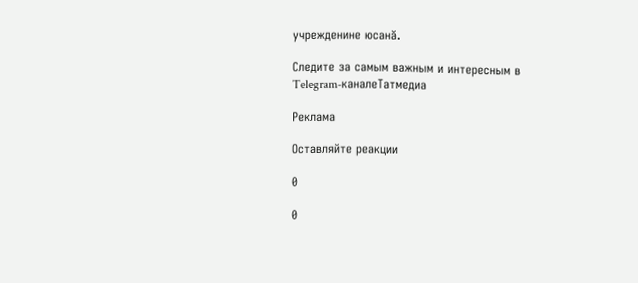учрежденине юсанӑ.

Следите за самым важным и интересным в Telegram-каналеТатмедиа

Реклама

Оставляйте реакции

0

0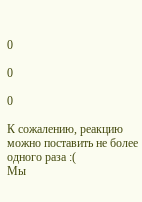0

0

0

К сожалению, реакцию можно поставить не более одного раза :(
Мы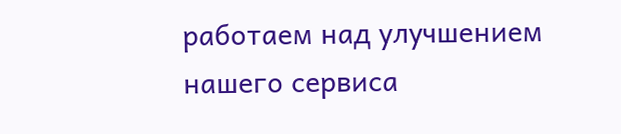работаем над улучшением нашего сервиса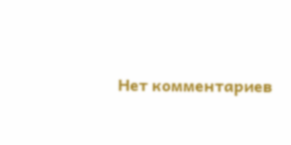Нет комментариев